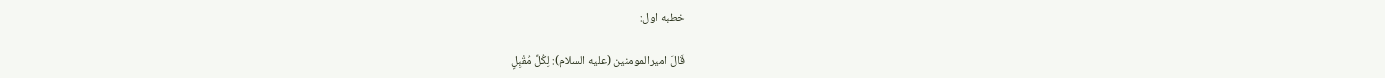خطبه اول:

قَالَ امیرالمومنین (علیه السلام): لِكُلِّ مُقْبِلٍ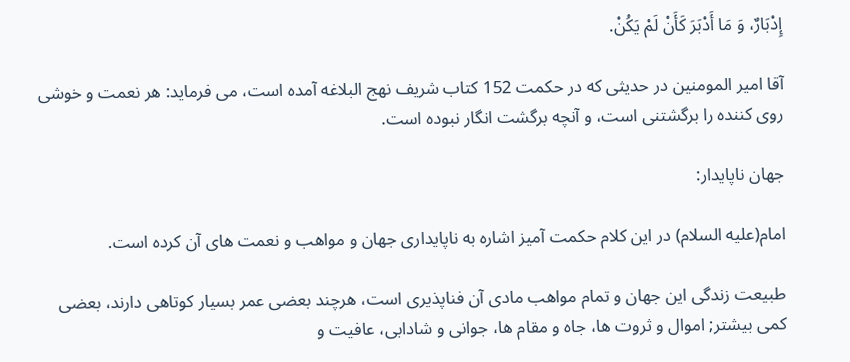إِدْبَارٌ، وَ مَا أَدْبَرَ كَأَنْ لَمْ يَكُنْ.

آقا امیر المومنین در حدیثی که در حکمت 152 کتاب شریف نهج البلاغه آمده است، می فرماید: هر نعمت و خوشى روى كننده را برگشتنى است، و آنچه برگشت انگار نبوده است.

جهان ناپايدار:

امام(عليه السلام) در اين كلام حكمت آميز اشاره به ناپايدارى جهان و مواهب و نعمت هاى آن کرده است.

طبيعت زندگى اين جهان و تمام مواهب مادى آن فناپذيرى است، هرچند بعضى عمر بسيار كوتاهى دارند، بعضى كمى بيشتر; اموال و ثروت ها، جاه و مقام ها، جوانى و شادابى، عافيت و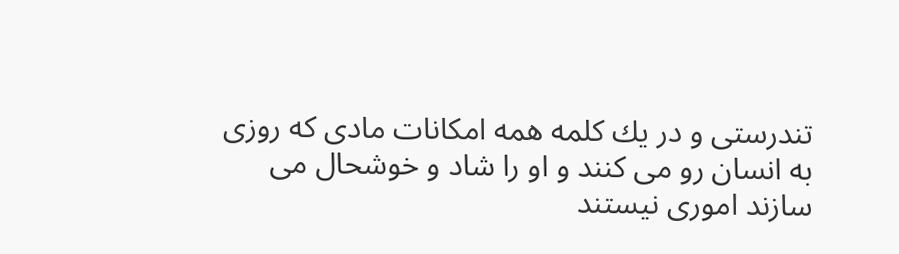تندرستى و در يك كلمه همه امكانات مادى كه روزى به انسان رو مى كنند و او را شاد و خوشحال مى سازند امورى نيستند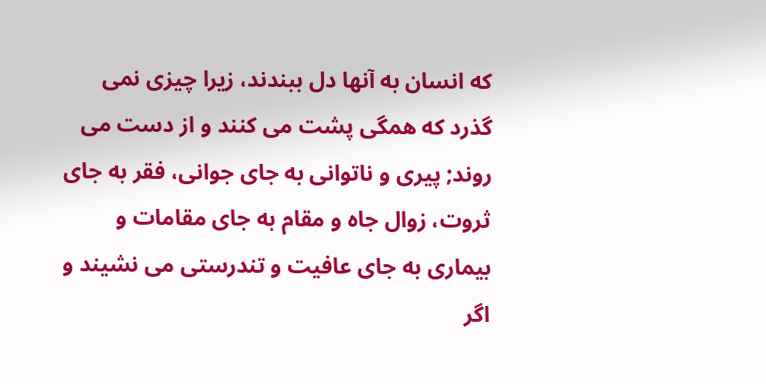كه انسان به آنها دل ببندند، زيرا چيزى نمى گذرد كه همگى پشت مى كنند و از دست مى روند; پيرى و ناتوانى به جاى جوانى، فقر به جاى ثروت، زوال جاه و مقام به جاى مقامات و بيمارى به جاى عافيت و تندرستى مى نشيند و اگر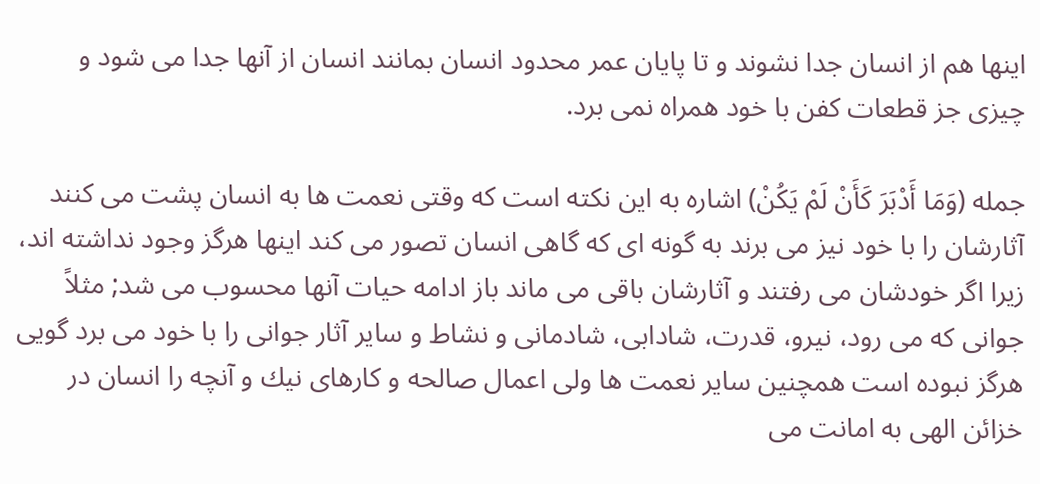اينها هم از انسان جدا نشوند و تا پايان عمر محدود انسان بمانند انسان از آنها جدا مى شود و چيزى جز قطعات كفن با خود همراه نمى برد.

جمله (وَمَا أَدْبَرَ كَأَنْ لَمْ يَكُنْ) اشاره به اين نكته است كه وقتى نعمت ها به انسان پشت مى كنند آثارشان را با خود نيز مى برند به گونه اى كه گاهى انسان تصور مى كند اينها هرگز وجود نداشته اند، زيرا اگر خودشان مى رفتند و آثارشان باقى مى ماند باز ادامه حيات آنها محسوب مى شد; مثلاً جوانى كه مى رود، نيرو، قدرت، شادابى، شادمانى و نشاط و ساير آثار جوانى را با خود مى برد گويى هرگز نبوده است همچنين ساير نعمت ها ولى اعمال صالحه و كارهاى نيك و آنچه را انسان در خزائن الهى به امانت مى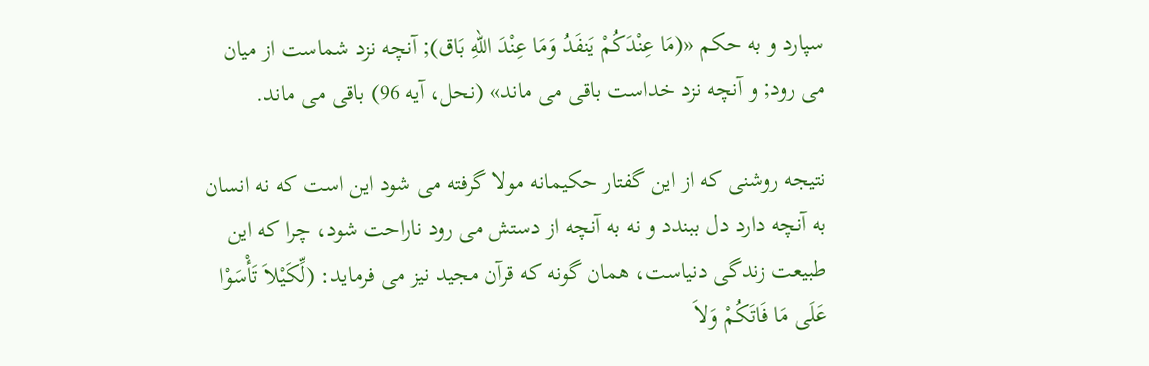سپارد و به حكم «(مَا عِنْدَكُمْ يَنفَدُ وَمَا عِنْدَ اللهِ بَاق); آنچه نزد شماست از ميان مى رود; و آنچه نزد خداست باقى مى ماند» (نحل، آیه 96) باقى مى ماند.

نتیجه روشنى که از این گفتار حکیمانه مولا گرفته مى شود این است که نه انسان به آنچه دارد دل ببندد و نه به آنچه از دستش مى رود ناراحت شود، چرا که این طبیعت زندگى دنیاست، همان گونه که قرآن مجید نیز مى فرماید: (لِّکَیْلاَ تَأْسَوْا عَلَى مَا فَاتَکُمْ وَلاَ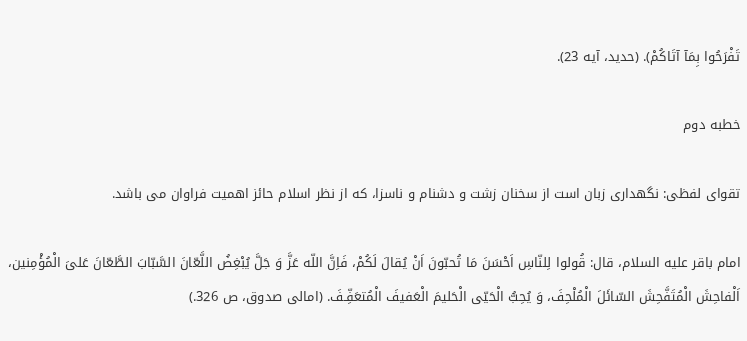تَفْرَحُوا بِمَآ آتَاکُمْ). (حدید، آیه 23).

خطبه دوم

تقواى لفظى: نگهدارى زبان است از سخنان زشت و دشنام و ناسزا، که از نظر اسلام حائز اهمیت فراوان مى باشد.

امام باقر عليه السلام، قال: قُولوا لِلنّاسِ اَحْسَنَ مَا تُحبّونَ اَنْ يُقالَ لَكُمْ، فَاِنَّ اللّه عَزَّ وَ جَلَّ يُبْغِضُ اللَّعّانَ السَّبّابَ الطَّعّانَ عَلىَ الْمُؤْمِنين، اَلْفاحِشَ الْمُتَفَّحِشَ السّائَلَ الْمُلْحِفَ، وَ يُحِبُّ الْحَيّى الْحَليمَ الْعَفيفَ الْمُتعَفِّـفَ. (امالى صدوق، ص 326.)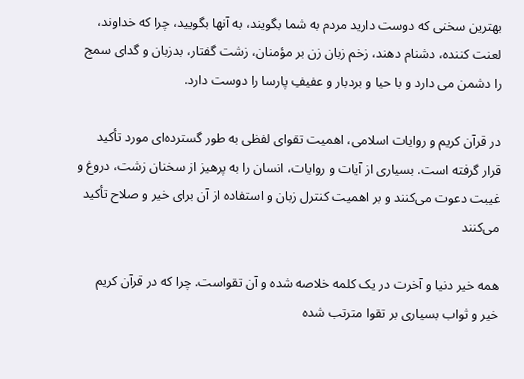بهترين سخنى كه دوست داريد مردم به شما بگويند، به آنها بگوييد، چرا كه خداوند، لعنت كننده، دشنام دهند، زخم زبان زن بر مؤمنان، زشت گفتار، بدزبان و گداى سمج را دشمن مى دارد و با حيا و بردبار و عفيفِ پارسا را دوست دارد.

در قرآن کریم و روایات اسلامی، اهمیت تقوای لفظی به طور گسترده‌ای مورد تأکید قرار گرفته است. بسیاری از آیات و روایات، انسان را به پرهیز از سخنان زشت، دروغ و غیبت دعوت می‌کنند و بر اهمیت کنترل زبان و استفاده از آن برای خیر و صلاح تأکید می‌کنند

همه خیر دنیا و آخرت در یک کلمه خلاصه شده و آن تقواست. چرا که در قرآن کریم خیر و ثواب بسیارى بر تقوا مترتب شده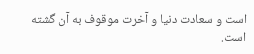است و سعادت دنیا و آخرت موقوف به آن گشته است.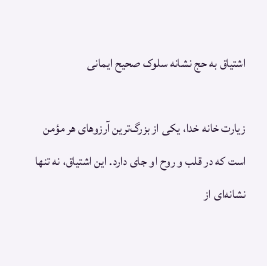اشتیاق به حج نشانه سلوک صحیح ایمانی

زیارت خانه خدا، یکی از بزرگ‌ترین آرزوهای هر مؤمن است که در قلب و روح او جای دارد. این اشتیاق، نه تنها نشانه‌ای از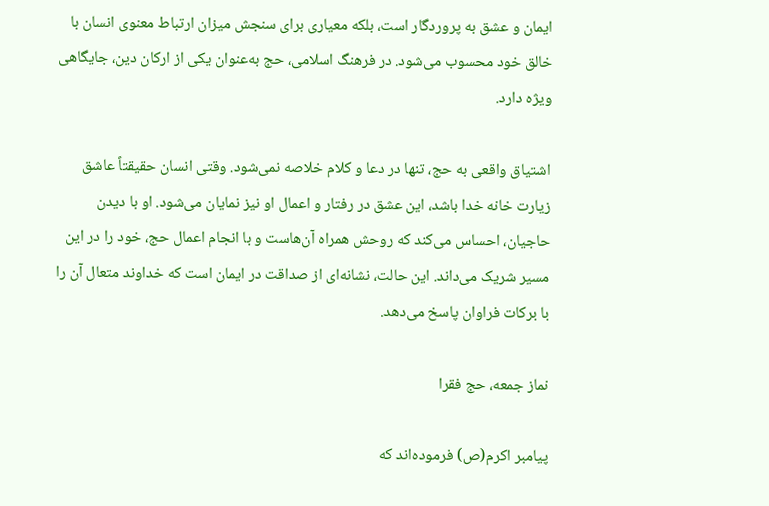ایمان و عشق به پروردگار است، بلکه معیاری برای سنجش میزان ارتباط معنوی انسان با خالق خود محسوب می‌شود. در فرهنگ اسلامی، حج به‌عنوان یکی از ارکان دین، جایگاهی ویژه دارد.

اشتیاق واقعی به حج، تنها در دعا و کلام خلاصه نمی‌شود. وقتی انسان حقیقتاً عاشق زیارت خانه خدا باشد، این عشق در رفتار و اعمال او نیز نمایان می‌شود. او با دیدن حاجیان، احساس می‌کند که روحش همراه آن‌هاست و با انجام اعمال حج، خود را در این مسیر شریک می‌داند. این حالت، نشانه‌ای از صداقت در ایمان است که خداوند متعال آن را با برکات فراوان پاسخ می‌دهد.

نماز جمعه، حج فقرا

پیامبر اکرم(ص) فرموده‌اند که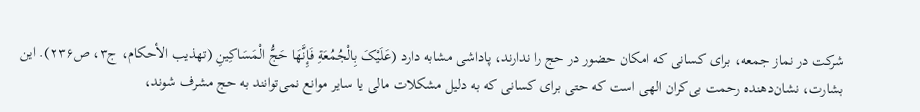شرکت در نماز جمعه، برای کسانی که امکان حضور در حج را ندارند، پاداشی مشابه دارد (عَلَیْکَ بِالْجُمُعَةِ فَإِنَّهَا حَجُّ الْمَسَاکِینِ (تهذیب الأحکام، ج۳، ص۲۳۶). این بشارت، نشان‌دهنده رحمت بی‌کران الهی است که حتی برای کسانی که به دلیل مشکلات مالی یا سایر موانع نمی‌توانند به حج مشرف شوند،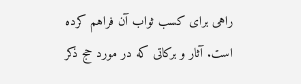راهی برای کسب ثواب آن فراهم کرده است. آثار و برکاتی که در مورد حج ذکر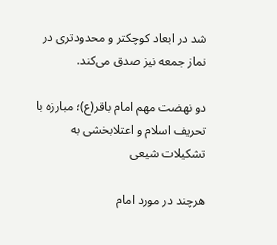شد در ابعاد کوچکتر و محدودتری در نماز جمعه نیز صدق می‌کند.

دو نهضت مهم امام باقر(ع)؛ مبارزه با تحریف اسلام و اعتلابخشی به تشکیلات شیعی

هرچند در مورد امام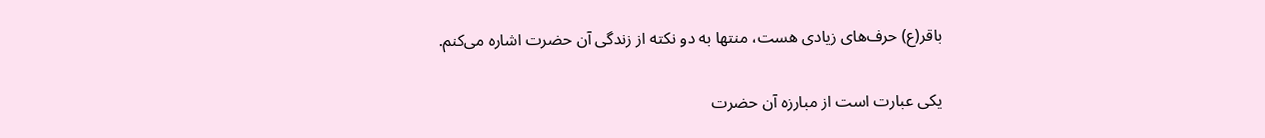باقر(ع) حرف‌های زیادی هست، منتها به دو نکته از زندگی آن حضرت اشاره می‌کنم.

یکی عبارت است از مبارزه آن حضرت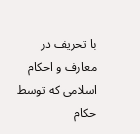با تحریف در معارف و احکام اسلامی که توسط حکام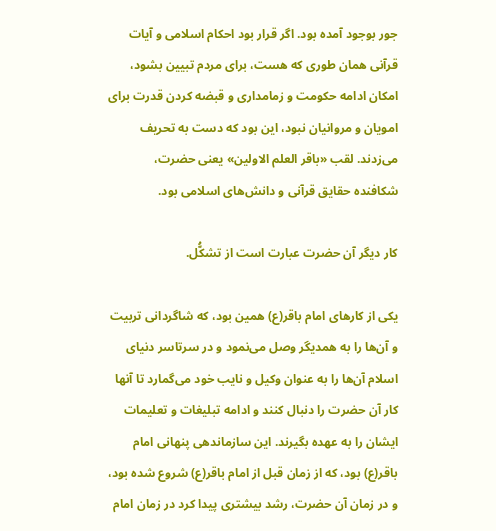جور بوجود آمده بود. اگر قرار بود احکام اسلامی و آیات قرآنی همان طوری که هست، برای مردم تبیین بشود، امکان ادامه حکومت و زمامداری و قبضه کردن قدرت برای امویان و مروانیان نبود، این بود که دست به تحریف می‌زدند. لقب «باقر العلم الاولین» یعنی حضرت، شکافنده حقایق قرآنی و دانش‌های اسلامی بود.

کار دیگر آن حضرت عبارت است از تشکُّل.

یکی از کارهای امام باقر(ع) همین بود، که شاگردانی تربیت و آن‌ها را به همدیگر وصل می‌نمود و در سرتاسر دنیای اسلام آن‌ها را به عنوان وکیل و نایب خود می‌گمارد تا آنها کار آن حضرت را دنبال کنند و ادامه تبلیغات و تعلیمات ایشان را به عهده بگیرند. این سازماندهی پنهانی امام باقر(ع) بود، که از زمان قبل از امام باقر(ع) شروع شده بود، و در زمان آن حضرت، رشد بیشتری پیدا کرد در زمان امام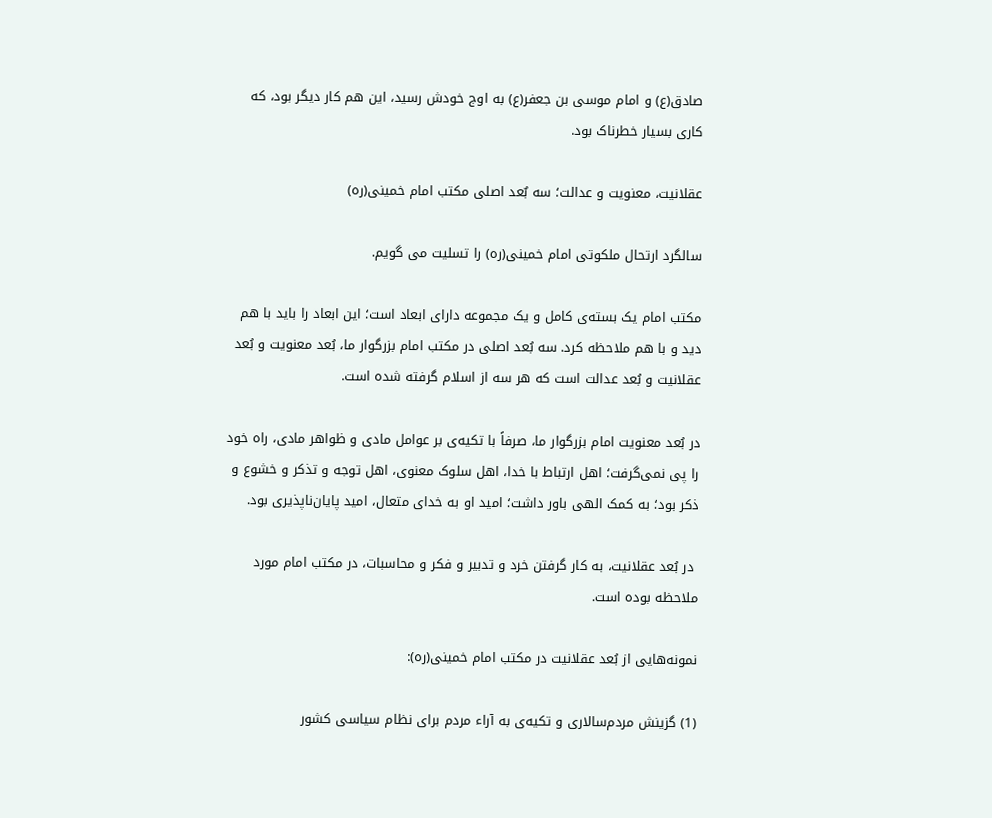صادق(ع) و امام موسی بن جعفر(ع) به اوج خودش رسید، این هم کار دیگر بود، که کاری بسیار خطرناک بود.

عقلانیت، معنویت و عدالت؛ سه بٌعد اصلی مکتب امام خمینی(ره)

سالگرد ارتحال ملکوتی امام خمینی(ره) را تسلیت می گویم.

مکتب امام یک بسته‌ی کامل و یک مجموعه دارای ابعاد است؛ این ابعاد را باید با هم دید و با هم ملاحظه کرد. سه بُعد اصلی در مکتب امام بزرگوار ما، بُعد معنویت و بُعد عقلانیت و بُعد عدالت است که هر سه از اسلام گرفته شده است.

در بُعد معنویت امام بزرگوار ما، صرفاً با تکیه‌ی بر عوامل مادی و ظواهر مادی، راه خود را پی نمی‌گرفت؛ اهل ارتباط با خدا، اهل سلوک معنوی، اهل توجه و تذکر و خشوع و ذکر بود؛ به کمک الهی باور داشت؛ امید او به خدای متعال، امید پایان‌ناپذیری بود.

 در بُعد عقلانیت، به کار گرفتن خرد و تدبیر و فکر و محاسبات، در مکتب امام مورد ملاحظه بوده است.

نمونه‌هایی از بُعد عقلانیت در مکتب امام خمینی(ره):

(1) گزینش مردم‌سالاری و تکیه‌ی به آراء مردم برای نظام سیاسی کشور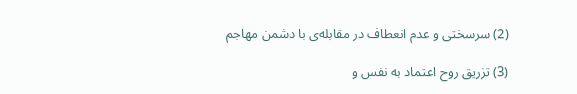(2) سرسختی و عدم انعطاف در مقابله‌ی با دشمن مهاجم

(3) تزریق روح اعتماد به نفس و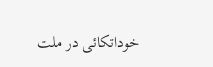خوداتکائی در ملت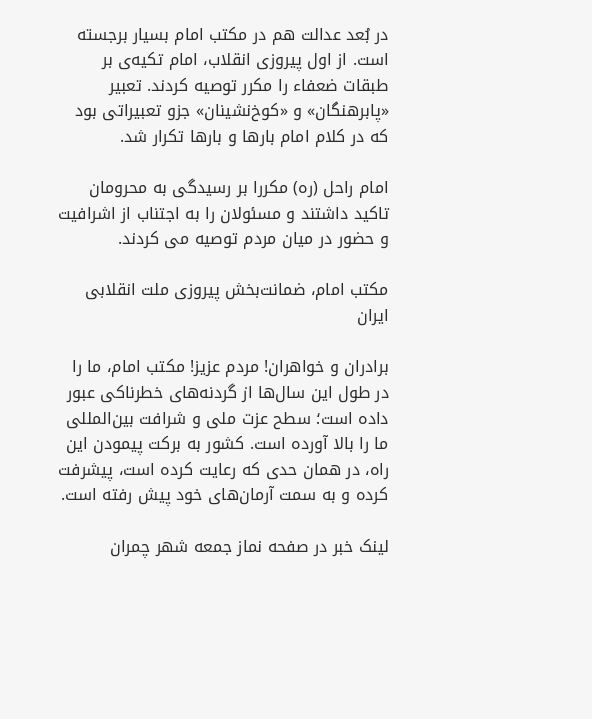در بُعد عدالت هم در مکتب امام بسیار برجسته است. از اول پیروزی انقلاب، امام تکیه‌ی بر طبقات ضعفاء را مکرر توصیه کردند. تعبیر «پابرهنگان» و «کوخ‌نشینان» جزو تعبیراتی بود که در کلام امام بارها و بارها تکرار شد.

امام راحل (ره) مکررا بر رسیدگی به محرومان تاکید داشتند و مسئولان را به اجتناب از اشرافیت و حضور در میان مردم توصیه می کردند.

مکتب امام، ضمانت‌بخش پیروزی ملت انقلابی ایران

برادران و خواهران! مردم عزیز! مکتب امام، ما را در طول این سال‌ها از گردنه‌های خطرناکی عبور داده است؛ سطح عزت ملی و شرافت بین‌المللی ما را بالا آورده است. کشور به برکت پیمودن این راه، در همان حدی که رعایت کرده است، پیشرفت کرده و به سمت آرمان‌های خود پیش رفته است.

لینک خبر در صفحه نماز جمعه شهر چمران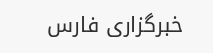خبرگزاری فارس